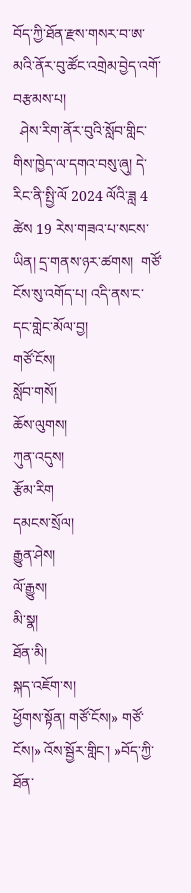བོད་ཀྱི་ཐོན་རྫས་གསར་བ་ཨ་མའི་ནོར་བུ་ཚོང་འགྲེམ་བྱེད་འགོ་བརྩམས་པ།
  ཤེས་རིག་ནོར་བུའི་སློབ་གླིང་གིས་ཁྱེད་ལ་དགའ་བསུ་ཞུ། དེ་རིང་ནི་སྤྱི་ལོ 2024 ལོའི་ཟླ 4 ཚེས 19 རེས་གཟའ་པ་སངས་ཡིན། དྲ་གནས་ཉར་ཚགས།  གཙོ་ངོས་སུ་འགོད་པ། འདི་ནས་ང་དང་གླེང་མོལ་བྱ།
གཙོ་ངོས།
སློབ་གསོ།
ཆོས་ལུགས།
ཀུན་འདུས།
རྩོམ་རིག
དམངས་སྲོལ།
རྒྱུན་ཤེས།
ལོ་རྒྱུས།
མི་སྣ།
ཐོན་མི།
སྐད་འཇོག་ས།
ཕྱོགས་སྟོན། གཙོ་ངོས།» གཙོ་ངོས།» འོས་སྦྱོར་གླིང་། »བོད་ཀྱི་ཐོན་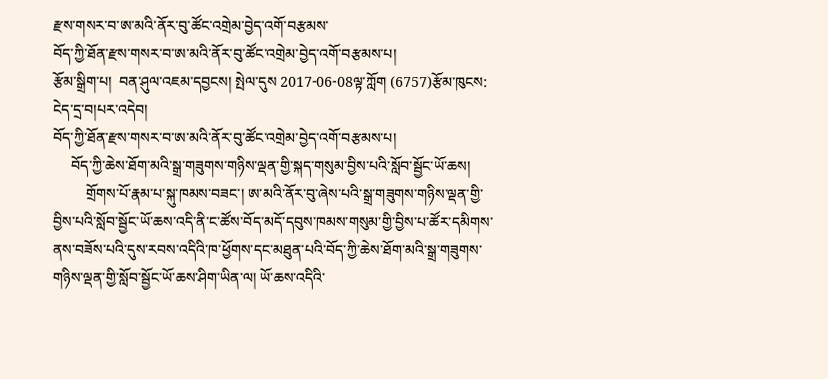རྫས་གསར་བ་ཨ་མའི་ནོར་བུ་ཚོང་འགྲེམ་བྱེད་འགོ་བརྩམས་
བོད་ཀྱི་ཐོན་རྫས་གསར་བ་ཨ་མའི་ནོར་བུ་ཚོང་འགྲེམ་བྱེད་འགོ་བརྩམས་པ།
རྩོམ་སྒྲིག་པ།  བན་ཤུལ་འཇམ་དབྱངས། སྤེལ་དུས 2017-06-08ལྟ་ཀློག (6757)རྩོམ་ཁུངས: ངེད་དྲ་བ།པར་འདེབ།
བོད་ཀྱི་ཐོན་རྫས་གསར་བ་ཨ་མའི་ནོར་བུ་ཚོང་འགྲེམ་བྱེད་འགོ་བརྩམས་པ།
     བོད་ཀྱི་ཆེས་ཐོག་མའི་སྒྲ་གཟུགས་གཉིས་ལྡན་གྱི་སྐད་གསུམ་བྱིས་པའི་སློབ་སྦྱོང་ཡོ་ཆས།
         གྲོགས་པོ་རྣམ་པ་སྐུ་ཁམས་བཟང་། ཨ་མའི་ནོར་བུ་ཞེས་པའི་སྒྲ་གཟུགས་གཉིས་ལྡན་གྱི་བྱིས་པའི་སློབ་སྦྱོང་ཡོ་ཆས་འདི་ནི་ང་ཚོས་བོད་མདོ་དབུས་ཁམས་གསུམ་གྱི་བྱིས་པ་ཚོར་དམིགས་ནས་བཟོས་པའི་དུས་རབས་འདིའི་ཁ་ཕྱོགས་དང་མཐུན་པའི་བོད་ཀྱི་ཆེས་ཐོག་མའི་སྒྲ་གཟུགས་གཉིས་ལྡན་གྱི་སློབ་སྦྱོང་ཡོ་ཆས་ཤིག་ཡིན་ལ། ཡོ་ཆས་འདིའི་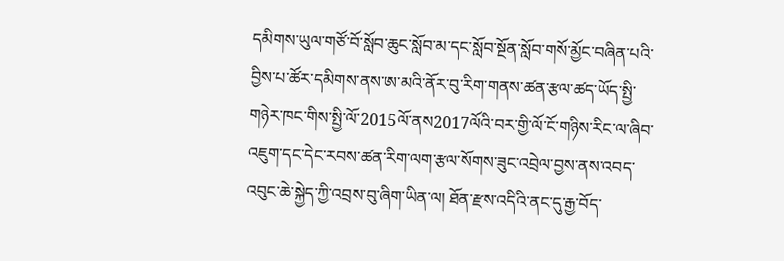དམིགས་ཡུལ་གཙོ་བོ་སློབ་ཆུང་སློབ་མ་དང་སློབ་སྔོན་སློབ་གསོ་མྱོང་བཞིན་པའི་བྱིས་པ་ཚོར་དམིགས་ནས་ཨ་མའི་ནོར་བུ་རིག་གནས་ཚན་རྩལ་ཚད་ཡོད་སྤྱི་གཉེར་ཁང་གིས་སྤྱི་ལོ་2015ལོ་ནས2017ལོའི་བར་གྱི་ལོ་ངོ་གཉིས་རིང་ལ་ཞིབ་འཇུག་དང་དེང་རབས་ཚན་རིག་ལག་རྩལ་སོགས་ཟུང་འབྲེལ་བྱས་ནས་འབད་འབུང་ཆེ་སྐྱེད་ཀྱི་འབྲས་བུ་ཞིག་ཡིན་ལ། ཐོན་རྫས་འདིའི་ནང་དུ་རྒྱ་བོད་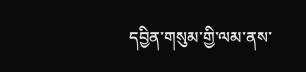དབྱིན་གསུམ་གྱི་ལམ་ནས་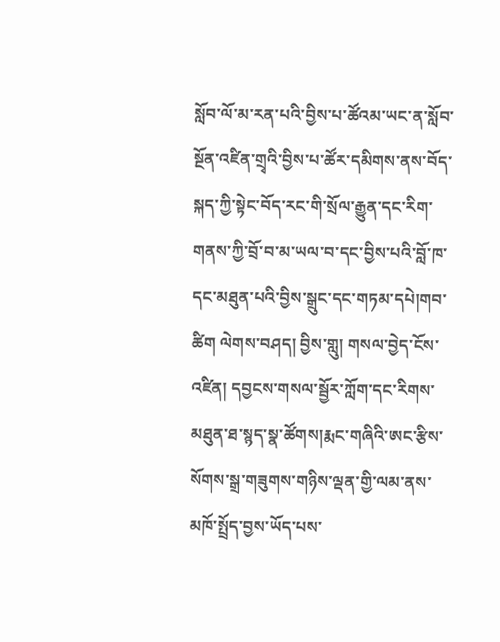སློབ་ལོ་མ་རན་པའི་བྱིས་པ་ཚོའམ་ཡང་ན་སློབ་སྔོན་འཛིན་གྲྭའི་བྱིས་པ་ཚོར་དམིགས་ནས་བོད་སྐད་ཀྱི་སྟེང་བོད་རང་གི་སྲོལ་རྒྱུན་དང་རིག་གནས་ཀྱི་བྲོ་བ་མ་ཡལ་བ་དང་བྱིས་པའི་བློ་ཁ་དང་མཐུན་པའི་བྱིས་སྒྲུང་དང་གཏམ་དཔེ།གབ་ཚིག ལེགས་བཤད། བྱིས་གླུ། གསལ་བྱེད་ངོས་འཛིན། དབྱངས་གསལ་སྦྱོར་ཀློག་དང་རིགས་མཐུན་ཐ་སྙད་སྣ་ཚོགས།རྨང་གཞིའི་ཨང་རྩིས་སོགས་སྒྲ་གཟུགས་གཉིས་ལྡན་གྱི་ལམ་ནས་མཁོ་སྤྲོད་བྱས་ཡོད་པས་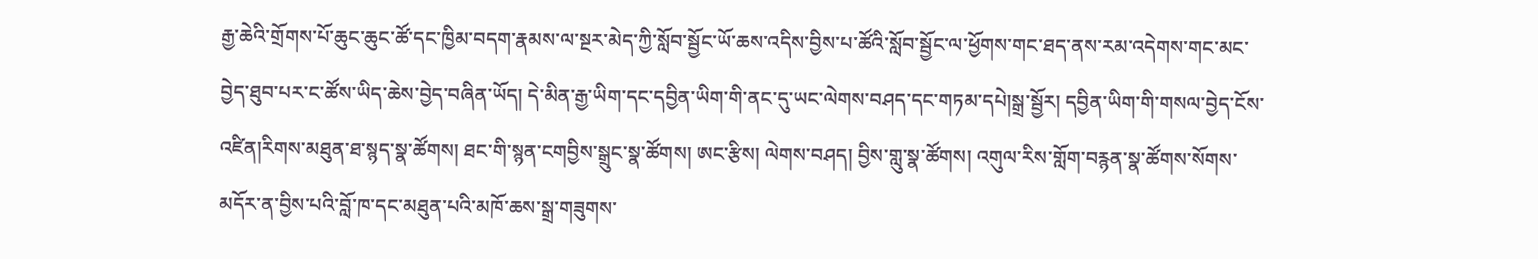རྒྱ་ཆེའི་གྲོགས་པོ་ཆུང་ཆུང་ཚོ་དང་ཁྱིམ་བདག་རྣམས་ལ་སྔར་མེད་ཀྱི་སློབ་སྦྱོང་ཡོ་ཆས་འདིས་བྱིས་པ་ཚོའི་སློབ་སྦྱོང་ལ་ཕྱོགས་གང་ཐད་ནས་རམ་འདེགས་གང་མང་བྱེད་ཐུབ་པར་ང་ཚོས་ཡིད་ཆེས་བྱེད་བཞིན་ཡོད། དེ་མིན་རྒྱ་ཡིག་དང་དབྱིན་ཡིག་གི་ནང་དུ་ཡང་ལེགས་བཤད་དང་གཏམ་དཔེ།སྒྲ་སྦྱོར། དབྱིན་ཡིག་གི་གསལ་བྱེད་ངོས་འཛིན།རིགས་མཐུན་ཐ་སྙད་སྣ་ཚོགས། ཐང་གི་སྙན་ངགབྱིས་སྒྲུང་སྣ་ཚོགས། ཨང་རྩིས། ལེགས་བཤད། བྱིས་གླུ་སྣ་ཚོགས། འགུལ་རིས་གློག་བརྙན་སྣ་ཚོགས་སོགས་མདོར་ན་བྱིས་པའི་བློ་ཁ་དང་མཐུན་པའི་མཁོ་ཆས་སྒྲ་གཟུགས་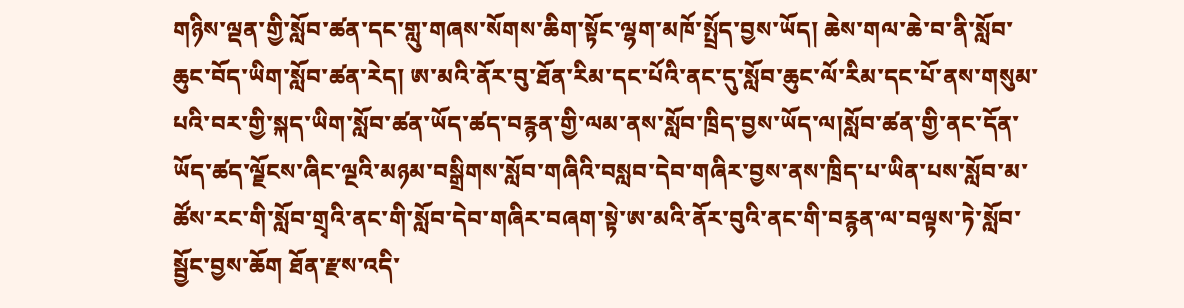གཉིས་ལྡན་གྱི་སློབ་ཚན་དང་གླུ་གཞས་སོགས་ཆིག་སྟོང་ལྷག་མཁོ་སྤྲོད་བྱས་ཡོད། ཆེས་གལ་ཆེ་བ་ནི་སློབ་ཆུང་བོད་ཡིག་སློབ་ཚན་རེད། ཨ་མའི་ནོར་བུ་ཐོན་རིམ་དང་པོའི་ནང་དུ་སློབ་ཆུང་ལོ་རིམ་དང་པོ་ནས་གསུམ་པའི་བར་གྱི་སྐད་ཡིག་སློབ་ཚན་ཡོད་ཚད་བརྙན་གྱི་ལམ་ནས་སློབ་ཁྲིད་བྱས་ཡོད་ལ།སློབ་ཚན་གྱི་ནང་དོན་ཡོད་ཚད་ལྗོངས་ཞིང་ལྔའི་མཉམ་བསྒྲིགས་སློབ་གཞིའི་བསླབ་དེབ་གཞིར་བྱས་ནས་ཁྲིད་པ་ཡིན་པས་སློབ་མ་ཚོས་རང་གི་སློབ་གྲྭའི་ནང་གི་སློབ་དེབ་གཞིར་བཞག་སྟེ་ཨ་མའི་ནོར་བུའི་ནང་གི་བརྙན་ལ་བལྟས་ཏེ་སློབ་སྦྱོང་བྱས་ཆོག ཐོན་རྫས་འདི་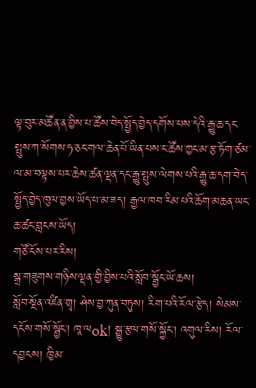ལྟ་བུར་མཚོན་ན་བྱིས་པ་ཚོས་བེད་སྤྱོད་བྱེད་དགོས་པས་དེའི་རྒྱུ་ཆ་དང་སྤུས་ཀ་སོགས་ཧ་ཅང་གལ་ཆེན་པོ་ཡིན་པས་ང་ཚོས་ཀྱང་མ་རྩ་ཏོག་ཙམ་ལ་མ་བལྟས་པར་ཆེས་ཚན་ལྡན་དང་རྒྱུ་སྤུས་ལེགས་པའི་རྒྱུ་ཆ་དག་བེད་སྤྱོད་བྱེད་ཁུལ་བྱས་ཡོད་པ་མ་ཟད། རྒྱལ་ཁབ་རིམ་པའི་ཆོག་མཆན་ཡང་ཆ་ཚང་བླངས་ཡོད།
གཙོ་ངོས་པར་རིས།
སྒྲ་གཟུགས་གཉིས་ལྡན་གྱི་བྱིས་པའི་སློབ་སྦྱོང་ཡོ་ཆས།
སློབ་སྔོན་འཛིན་གྲྭ། ཤེས་བྱ་ཀུན་བཏུས། རིག་པའི་རོལ་རྩེད། སེམས་དངོས་གསོ་སྦྱོང་། ཁཱ་ལok། སྒྱུ་རྩལ་གསོ་སྐྱོང་། འགུལ་རིས། རོལ་དབྱངས། ཁྱིམ་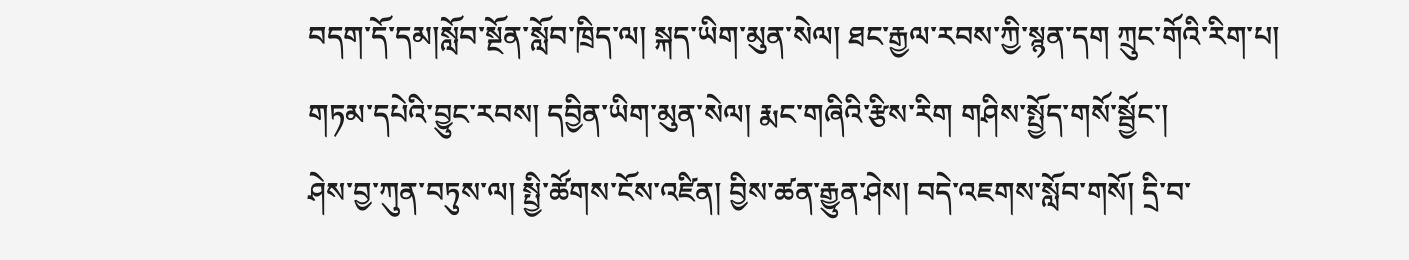བདག་དོ་དམ།སློབ་སྔོན་སློབ་ཁྲིད་ལ། སྐད་ཡིག་མུན་སེལ། ཐང་རྒྱལ་རབས་ཀྱི་སྙན་དག ཀྲུང་གོའི་རིག་པ། གཏམ་དཔེའི་བྱུང་རབས། དབྱིན་ཡིག་མུན་སེལ། རྨང་གཞིའི་རྩིས་རིག གཤིས་སྤྱོད་གསོ་སྦྱོང་།
ཤེས་བྱ་ཀུན་བཏུས་ལ། སྤྱི་ཚོགས་ངོས་འཛིན། བྱིས་ཚན་རྒྱུན་ཤེས། བདེ་འཇགས་སློབ་གསོ། དྲི་བ་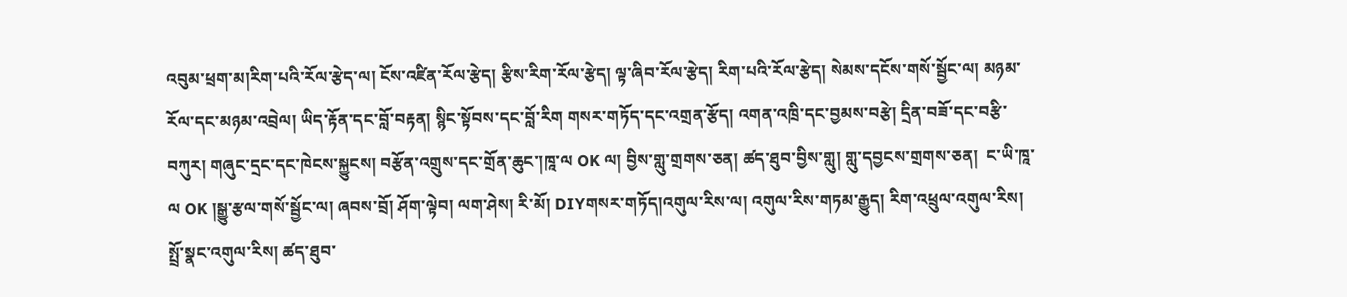འབུམ་ཕྲག་མ།རིག་པའི་རོལ་རྩེད་ལ། ངོས་འཛིན་རོལ་རྩེད། རྩིས་རིག་རོལ་རྩེད། ལྟ་ཞིབ་རོལ་རྩེད། རིག་པའི་རོལ་རྩེད། སེམས་དངོས་གསོ་སྦྱོང་ལ། མཉམ་རོལ་དང་མཉམ་འབྲེལ། ཡིད་རྟོན་དང་བློ་བརྟན། སྙིང་སྟོབས་དང་བློ་རིག གསར་གཏོད་དང་འགྲན་རྩོད། འགན་འཁྲི་དང་བྱམས་བརྩེ། དྲིན་བཟོ་དང་བརྩི་བཀུར། གཞུང་དྲང་དང་ཁེངས་སྐྱུངས། བརྩོན་འགྲུས་དང་གྲོན་ཆུང་།ཁཱ་ལ OK ལ། བྱིས་གླུ་གྲགས་ཅན། ཚད་ཐུབ་བྱིས་གླུ། གླུ་དབྱངས་གྲགས་ཅན།  ང་ཡི་ཁཱ་ལ OK །སྒྱུ་རྩལ་གསོ་སྦྱོང་ལ། ཞབས་བྲོ། ཤོག་ལྟེབ། ལག་ཤེས། རི་མོ། DIYགསར་གཏོད།འགུལ་རིས་ལ། འགུལ་རིས་གཏམ་རྒྱུད། རིག་འཕྲུལ་འགུལ་རིས། སྤྲོ་སྣང་འགུལ་རིས། ཚད་ཐུབ་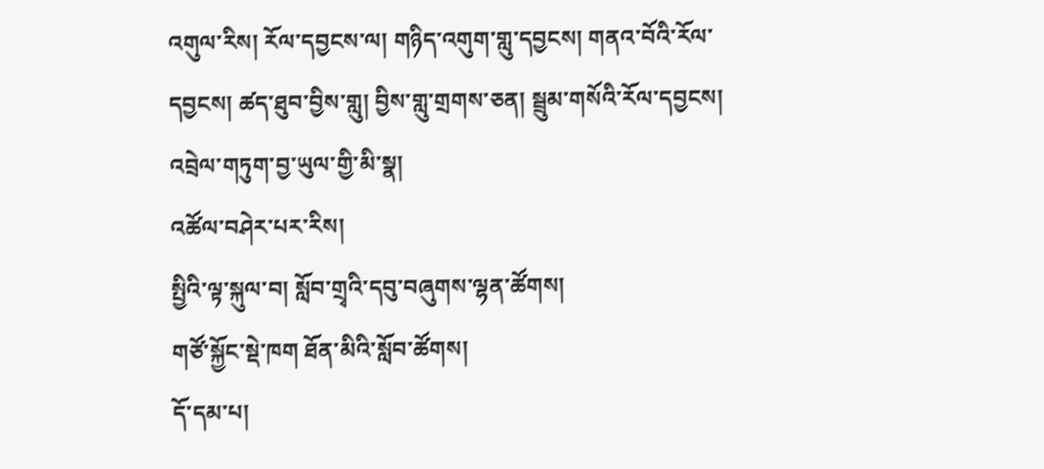འགུལ་རིས། རོལ་དབྱངས་ལ། གཉིད་འགུག་གླུ་དབྱངས། གནའ་བོའི་རོལ་དབྱངས། ཚད་ཐུབ་བྱིས་གླུ། བྱིས་གླུ་གྲགས་ཅན། སྦྲུམ་གསོའི་རོལ་དབྱངས།
འབྲེལ་གཏུག་བྱ་ཡུལ་གྱི་མི་སྣ།
འཚོལ་བཤེར་པར་རིས།
སྤྱིའི་ལྟ་སྐུལ་བ། སློབ་གྲྭའི་དབུ་བཞུགས་ལྷན་ཚོགས།
གཙོ་སྐྱོང་སྡེ་ཁག ཐོན་མིའི་སློབ་ཚོགས།
དོ་དམ་པ།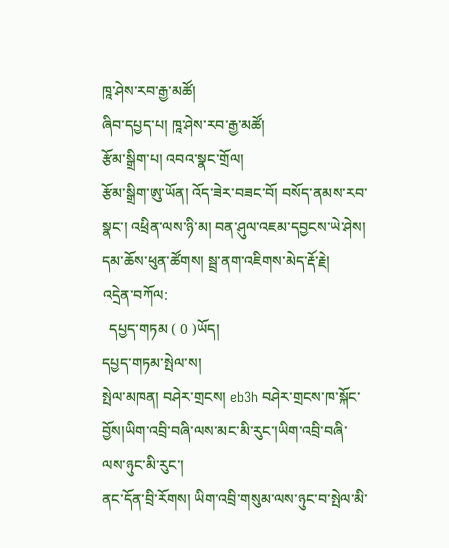ཁཱ་ཤེས་རབ་རྒྱ་མཚོ།
ཞིབ་དཔྱད་པ། ཁཱ་ཤེས་རབ་རྒྱ་མཚོ།
རྩོམ་སྒྲིག་པ། འབའ་སྣང་གྲོལ།
རྩོམ་སྒྲིག་ཨུ་ཡོན། འོད་ཟེར་བཟང་བོ། བསོད་ནམས་རབ་སྣང་། འཕྲིན་ལས་ཉི་མ། བན་ཤུལ་འཇམ་དབྱངས་ཡེ་ཤེས། དམ་ཆོས་ཕུན་ཚོགས། སྦྲ་ནག་འཇིགས་མེད་རྡོ་རྗེ།
འདྲེན་བཀོལ:
  དཔྱད་གཏམ ( 0 )ཡོད།
དཔྱད་གཏམ་སྤེལ་ས།
སྤེལ་མཁན། བཤེར་གྲངས། eb3h བཤེར་གྲངས་ཁ་སྐོང་བྱོས།ཡིག་འབྲི་བཞི་ལས་མང་མི་རུང་།ཡིག་འབྲི་བཞི་ལས་ཉུང་མི་རུང་།
ནང་དོན་བྲི་རོགས། ཡིག་འབྲི་གསུམ་ལས་ཉུང་བ་སྤེལ་མི་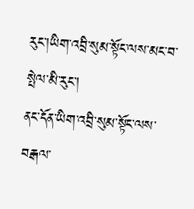རུང་།ཡིག་འབྲི་སུམ་སྟོང་ལས་མང་བ་སྤེལ་མི་རུང་།
ནང་དོན་ཡིག་འབྲི་སུམ་སྟོང་ལས་བརྒལ་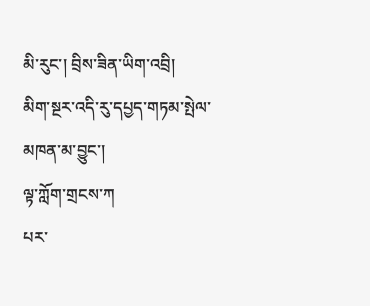མི་རུང་། བྲིས་ཟིན་ཡིག་འབྲི།
མིག་སྔར་འདི་རུ་དཔྱད་གཏམ་སྤེལ་མཁན་མ་བྱུང་།
ལྟ་ཀློག་གྲངས་ཀ
པར་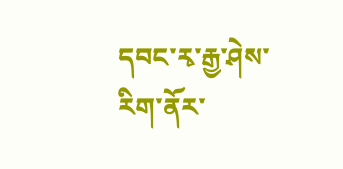དབང་རྭ་རྒྱ་ཤེས་རིག་ནོར་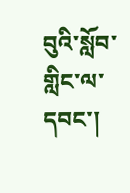བུའི་སློབ་གླིང་ལ་དབང་།